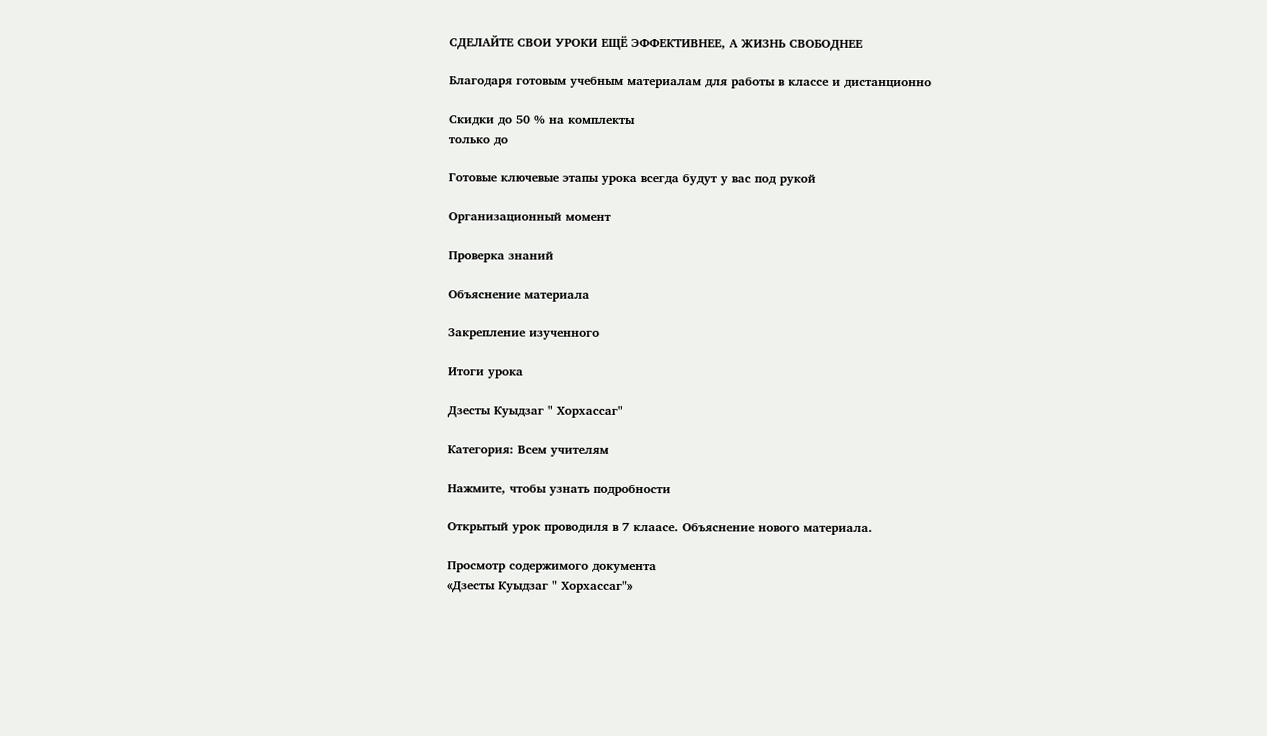СДЕЛАЙТЕ СВОИ УРОКИ ЕЩЁ ЭФФЕКТИВНЕЕ, А ЖИЗНЬ СВОБОДНЕЕ

Благодаря готовым учебным материалам для работы в классе и дистанционно

Скидки до 50 % на комплекты
только до

Готовые ключевые этапы урока всегда будут у вас под рукой

Организационный момент

Проверка знаний

Объяснение материала

Закрепление изученного

Итоги урока

Дзесты Куыдзаг " Хорхассаг"

Категория: Всем учителям

Нажмите, чтобы узнать подробности

Открытый урок проводиля в 7 клаасе. Объяснение нового материала.

Просмотр содержимого документа
«Дзесты Куыдзаг " Хорхассаг"»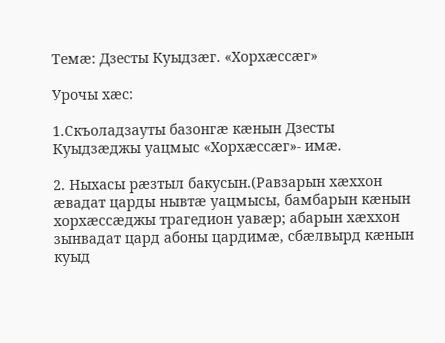Темӕ: Дзесты Куыдзӕг. «Хорхӕссӕг»

Урочы хӕс:

1.Скъоладзауты базонгæ кæнын Дзесты Куыдзæджы уацмыс «Хорхæссæг»- имæ.

2. Ныхасы рæзтыл бакусын.(Равзарын хӕххон ӕвадат царды нывтӕ уацмысы, бамбарын кӕнын хорхӕссӕджы трагедион уавӕр; абарын хӕххон зынвадат цард абоны цардимӕ, сбӕлвырд кӕнын куыд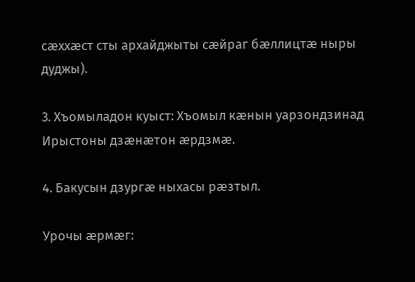сӕххӕст сты архайджыты сӕйраг бӕллицтӕ ныры дуджы).

3. Хъомыладон куыст: Хъомыл кӕнын уарзондзинад Ирыстоны дзӕнӕтон ӕрдзмӕ.

4. Бакусын дзургӕ ныхасы рӕзтыл.

Урочы ӕрмӕг: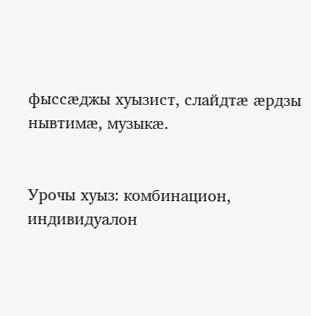фыссӕджы хуызист, слайдтӕ ӕрдзы нывтимӕ, музыкӕ.


Урочы хуыз: комбинацион, индивидуалон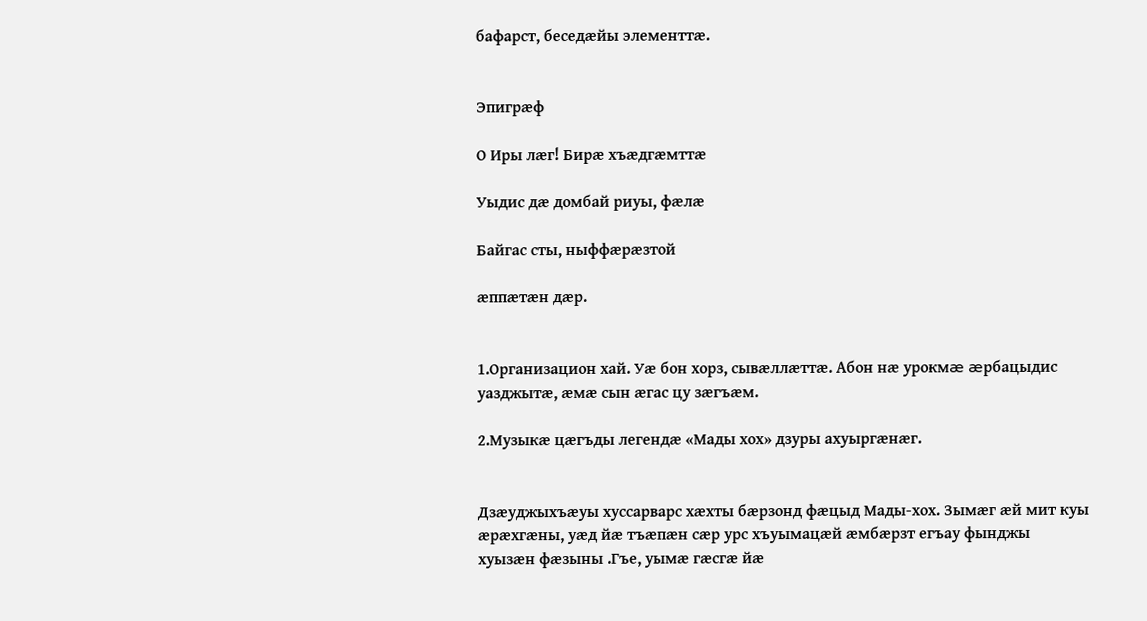бафарст, беседӕйы элементтӕ.


Эпигрӕф

О Иры лӕг! Бирӕ хъӕдгӕмттӕ

Уыдис дӕ домбай риуы, фӕлӕ

Байгас сты, ныффӕрӕзтой

ӕппӕтӕн дӕр.


1.Организацион хай. Уæ бон хорз, сывæллæттæ. Абон нæ урокмæ æрбацыдис уазджытæ, æмæ сын æгас цу зæгъæм.

2.Музыкӕ цӕгъды легендӕ «Мады хох» дзуры ахуыргӕнӕг.


Дзӕуджыхъӕуы хуссарварс хӕхты бӕрзонд фӕцыд Мады-хох. Зымӕг ӕй мит куы ӕрӕхгӕны, уӕд йӕ тъӕпӕн сӕр урс хъуымацӕй ӕмбӕрзт егъау фынджы хуызӕн фӕзыны .Гъе, уымӕ гӕсгӕ йӕ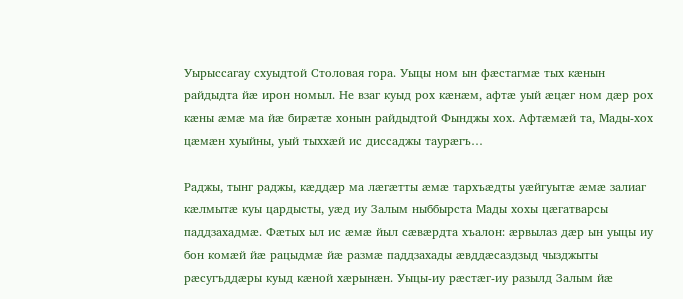Уырыссагау схуыдтой Столовая гора. Уыцы ном ын фӕстагмӕ тых кӕнын райдыдта йӕ ирон номыл. Не взаг куыд рох кӕнӕм, афтӕ уый ӕцӕг ном дӕр рох кӕны ӕмӕ ма йӕ бирӕтӕ хонын райдыдтой Фынджы хох. Афтӕмӕй та, Мады-хох цӕмӕн хуыйны, уый тыххӕй ис диссаджы таурӕгъ…

Раджы, тынг раджы, кӕддӕр ма лӕгӕтты ӕмӕ тархъӕдты уӕйгуытӕ ӕмӕ залиаг кӕлмытӕ куы цардысты, уӕд иу Залым ныббырста Мады хохы цӕгатварсы паддзахадмӕ. Фӕтых ыл ис ӕмӕ йыл сӕвӕрдта хъалон: ӕрвылаз дӕр ын уыцы иу бон комӕй йӕ рацыдмӕ йӕ размӕ паддзахады ӕвддӕсаздзыд чызджыты рӕсугъддӕры куыд кӕной хӕрынӕн. Уыцы-иу рӕстӕг-иу разылд Залым йӕ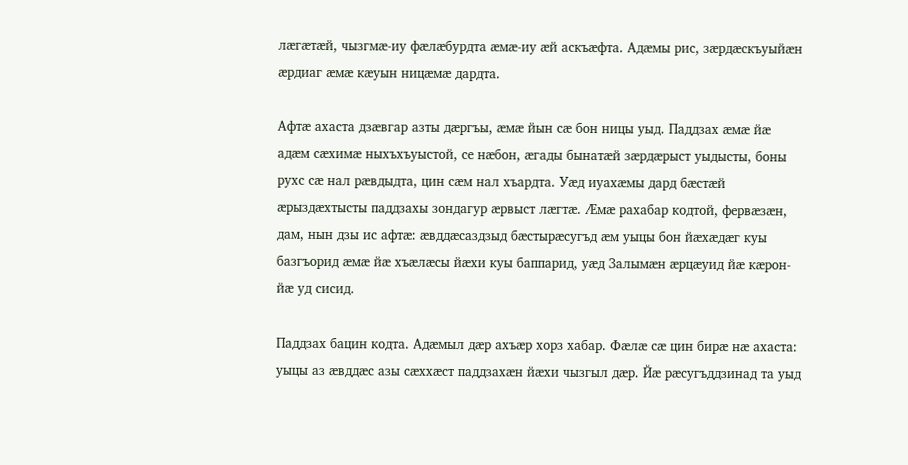лӕгӕтӕй, чызгмӕ-иу фӕлӕбурдта ӕмӕ-иу ӕй аскъӕфта. Адӕмы рис, зӕрдӕскъуыйӕн ӕрдиаг ӕмӕ кӕуын ницӕмӕ дардта.

Афтӕ ахаста дзӕвгар азты дӕргъы, ӕмӕ йын сӕ бон ницы уыд. Паддзах ӕмӕ йӕ адӕм сӕхимӕ ныхъхъуыстой, се нӕбон, ӕгады бынатӕй зӕрдӕрыст уыдысты, боны рухс сӕ нал рӕвдыдта, цин сӕм нал хъардта. Уӕд иуахӕмы дард бӕстӕй ӕрыздӕхтысты паддзахы зондагур ӕрвыст лӕгтӕ. Ӕмӕ рахабар кодтой, фервӕзӕн, дам, нын дзы ис афтӕ: ӕвддӕсаздзыд бӕстырӕсугъд ӕм уыцы бон йӕхӕдӕг куы базгъорид ӕмӕ йӕ хъӕлӕсы йӕхи куы баппарид, уӕд Залымӕн ӕрцӕуид йӕ кӕрон-йӕ уд сисид.

Паддзах бацин кодта. Адӕмыл дӕр ахъӕр хорз хабар. Фӕлӕ сӕ цин бирӕ нӕ ахаста: уыцы аз ӕвддӕс азы сӕххӕст паддзахӕн йӕхи чызгыл дӕр. Йӕ рӕсугъддзинад та уыд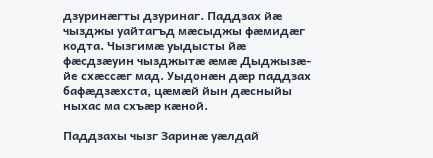дзуринӕгты дзуринаг. Паддзах йӕ чызджы уайтагъд мӕсыджы фӕмидӕг кодта. Чызгимӕ уыдысты йӕ фӕсдзӕуин чызджытӕ ӕмӕ Дыджызӕ- йе схӕссӕг мад. Уыдонӕн дӕр паддзах бафӕдзӕхста, цӕмӕй йын дӕсныйы ныхас ма схъӕр кӕной.

Паддзахы чызг Заринӕ уӕлдай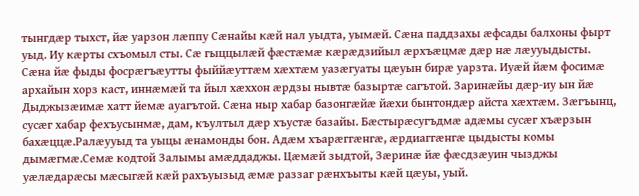тынгдӕр тыхст, йӕ уарзон лӕппу Сӕнайы кӕй нал уыдта, уымӕй. Сӕна паддзахы ӕфсады балхоны фырт уыд. Иу кӕрты схъомыл сты. Сӕ гыццылӕй фӕстӕмӕ кӕрӕдзийыл ӕрхъӕцмӕ дӕр нӕ лӕууыдысты. Сӕна йӕ фыды фосрӕгъӕутты фыййӕуттӕм хӕхтӕм уазӕгуаты цӕуын бирӕ уарзта. Иуӕй йӕм фосимӕ архайын хорз каст, иннӕмӕй та йыл хӕххон ӕрдзы нывтӕ базыртӕ сагътой. Заринӕйы дӕр-иу ын йӕ Дыджызӕимӕ хатт йемӕ ауагътой. Сӕна ныр хабар базонгӕйӕ йӕхи бынтондӕр айста хӕхтӕм. Зӕгъынц, сусӕг хабар фехъусынмӕ, дам, къултыл дӕр хъустӕ базайы. Бӕстырӕсугъдмӕ адӕмы сусӕг хъӕрзын бахӕццӕ.Ралӕууыд та уыцы ӕнамонды бон. Адӕм хъарӕггӕнгӕ, ӕрдиаггӕнгӕ цыдысты комы дымӕгмӕ.Семӕ кодтой Залымы амӕддаджы. Цӕмӕй зыдтой, Зӕринӕ йӕ фӕсдзӕуин чызджы уӕлӕдарӕсы мӕсыгӕй кӕй рахъуызыд ӕмӕ раззаг рӕнхъыты кӕй цӕуы, уый.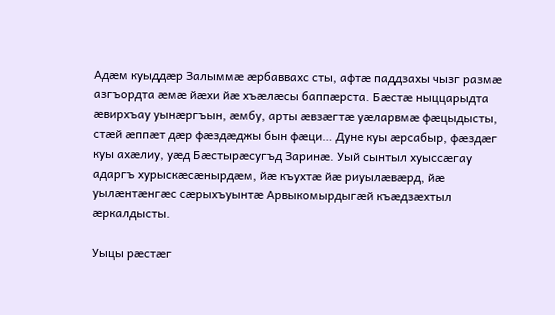Адӕм куыддӕр Залыммӕ ӕрбаввахс сты, афтӕ паддзахы чызг размӕ азгъордта ӕмӕ йӕхи йӕ хъӕлӕсы баппӕрста. Бӕстӕ ныццарыдта ӕвирхъау уынӕргъын, ӕмбу, арты ӕвзӕгтӕ уӕларвмӕ фӕцыдысты, стӕй ӕппӕт дӕр фӕздӕджы бын фӕци… Дуне куы ӕрсабыр, фӕздӕг куы ахӕлиу, уӕд Бӕстырӕсугъд Заринӕ. Уый сынтыл хуыссӕгау адаргъ хурыскӕсӕнырдӕм, йӕ къухтӕ йӕ риуылӕвӕрд, йӕ уылӕнтӕнгӕс сӕрыхъуынтӕ Арвыкомырдыгӕй къӕдзӕхтыл ӕркалдысты.

Уыцы рӕстӕг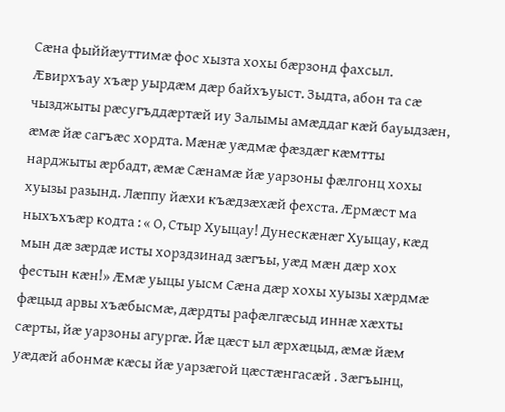Сӕна фыййӕуттимӕ фос хызта хохы бӕрзонд фахсыл. Ӕвирхъау хъӕр уырдӕм дӕр байхъуыст. Зыдта, абон та сӕ чызджыты рӕсугъддӕртӕй иу Залымы амӕддаг кӕй бауыдзӕн, ӕмӕ йӕ сагъӕс хордта. Мӕнӕ уӕдмӕ фӕздӕг кӕмтты нарджыты ӕрбадт, ӕмӕ Сӕнамӕ йӕ уарзоны фӕлгонц хохы хуызы разынд. Лӕппу йӕхи къӕдзӕхӕй фехста. Ӕрмӕст ма ныхъхъӕр кодта : « О, Стыр Хуыцау! Дунескӕнӕг Хуыцау, кӕд мын дӕ зӕрдӕ исты хорздзинад зӕгъы, уӕд мӕн дӕр хох фестын кӕн!» Ӕмӕ уыцы уысм Сӕна дӕр хохы хуызы хӕрдмӕ фӕцыд арвы хъӕбысмӕ, дӕрдты рафӕлгӕсыд иннӕ хӕхты сӕрты, йӕ уарзоны агургӕ. Йӕ цӕст ыл ӕрхӕцыд, ӕмӕ йӕм уӕдӕй абонмӕ кӕсы йӕ уарзӕгой цӕстӕнгасӕй . Зӕгъынц,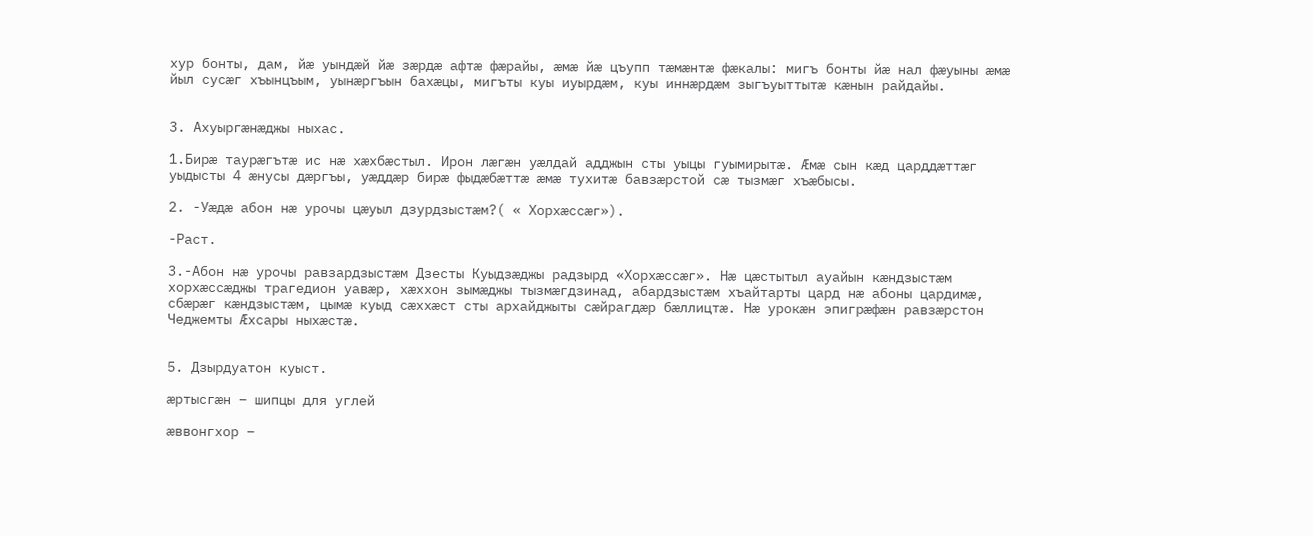хур бонты, дам, йӕ уындӕй йӕ зӕрдӕ афтӕ фӕрайы, ӕмӕ йӕ цъупп тӕмӕнтӕ фӕкалы: мигъ бонты йӕ нал фӕуыны ӕмӕ йыл сусӕг хъынцъым, уынӕргъын бахӕцы, мигъты куы иуырдӕм, куы иннӕрдӕм зыгъуыттытӕ кӕнын райдайы.


3. Ахуыргӕнӕджы ныхас.

1.Бирӕ таурӕгътӕ ис нӕ хӕхбӕстыл. Ирон лӕгӕн уӕлдай адджын сты уыцы гуымирытӕ. Ӕмӕ сын кӕд царддӕттӕг уыдысты 4 ӕнусы дӕргъы, уӕддӕр бирӕ фыдӕбӕттӕ ӕмӕ тухитӕ бавзӕрстой сӕ тызмӕг хъӕбысы.

2. -Уӕдӕ абон нӕ урочы цӕуыл дзурдзыстӕм?( « Хорхӕссӕг»).

-Раст.

3.-Абон нӕ урочы равзардзыстӕм Дзесты Куыдзӕджы радзырд «Хорхӕссӕг». Нӕ цӕстытыл ауайын кӕндзыстӕм хорхӕссӕджы трагедион уавӕр, хӕххон зымӕджы тызмӕгдзинад, абардзыстӕм хъайтарты цард нӕ абоны цардимӕ, сбӕрӕг кӕндзыстӕм, цымӕ куыд сӕххӕст сты архайджыты сӕйрагдӕр бӕллицтӕ. Нӕ урокӕн эпигрӕфӕн равзӕрстон Чеджемты Ӕхсары ныхӕстӕ.


5. Дзырдуатон куыст.

ӕртысгӕн – шипцы для углей

ӕввонгхор –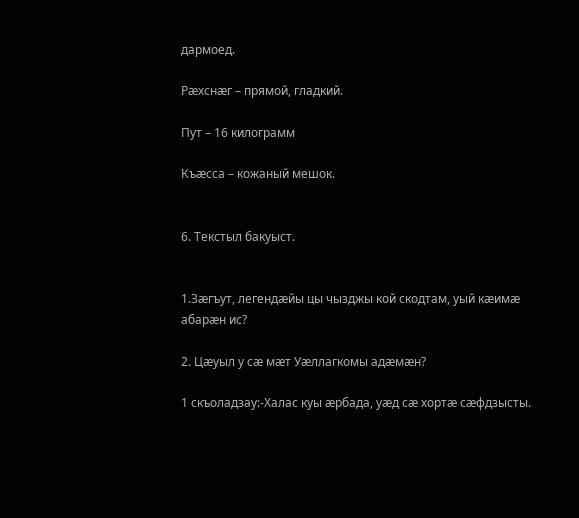дармоед.

Рӕхснӕг – прямой, гладкий.

Пут – 16 килограмм

Къӕсса – кожаный мешок.


6. Текстыл бакуыст.


1.Зӕгъут, легендӕйы цы чызджы кой скодтам, уый кӕимӕ абарӕн ис?

2. Цӕуыл у сӕ мӕт Уӕллагкомы адӕмӕн?

1 скъоладзау:-Халас куы æрбада, уæд сæ хортæ сæфдзысты.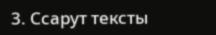3. Ссарут тексты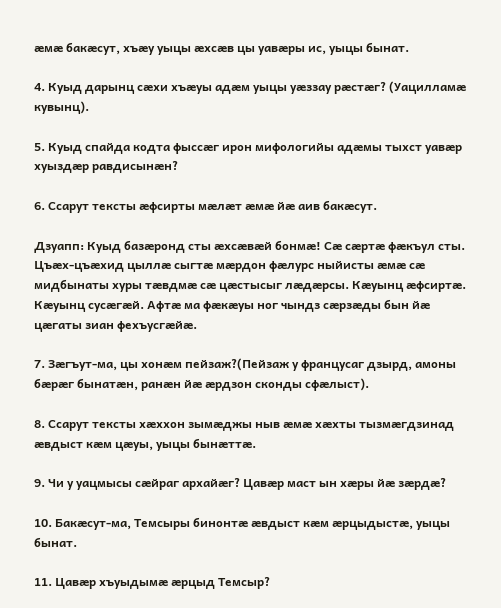ӕмӕ бакӕсут, хъӕу уыцы ӕхсӕв цы уавӕры ис, уыцы бынат.

4. Куыд дарынц сӕхи хъӕуы адӕм уыцы уӕззау рӕстӕг? (Уацилламӕ кувынц).

5. Куыд спайда кодта фыссӕг ирон мифологийы адӕмы тыхст уавӕр хуыздӕр равдисынӕн?

6. Ссарут тексты ӕфсирты мӕлӕт ӕмӕ йӕ аив бакӕсут.

Дзуапп: Куыд базӕронд сты ӕхсӕвӕй бонмӕ! Сӕ сӕртӕ фӕкъул сты. Цъӕх-цъӕхид цыллӕ сыгтӕ мӕрдон фӕлурс ныйисты ӕмӕ сӕ мидбынаты хуры тӕвдмӕ сӕ цӕстысыг лӕдӕрсы. Кӕуынц ӕфсиртӕ. Кӕуынц сусӕгӕй. Афтӕ ма фӕкӕуы ног чындз сӕрзӕды бын йӕ цӕгаты зиан фехъусгӕйӕ.

7. Зӕгъут-ма, цы хонӕм пейзаж?(Пейзаж у францусаг дзырд, амоны бӕрӕг бынатӕн, ранӕн йӕ ӕрдзон сконды сфӕлыст).

8. Ссарут тексты хӕххон зымӕджы ныв ӕмӕ хӕхты тызмӕгдзинад ӕвдыст кӕм цӕуы, уыцы бынӕттӕ.

9. Чи у уацмысы сӕйраг архайӕг? Цавӕр маст ын хӕры йӕ зӕрдӕ?

10. Бакӕсут-ма, Темсыры бинонтӕ ӕвдыст кӕм ӕрцыдыстӕ, уыцы бынат.

11. Цавӕр хъуыдымӕ ӕрцыд Темсыр?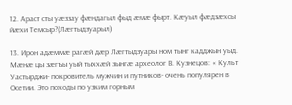12. Араст сты уӕззау фӕндагыл фыд ӕмӕ фырт. Кӕуыл фӕдзӕхсы йӕхи Темсыр?(Лӕгтыдзуарыл)

13. Ирон адӕммӕ рагӕй дӕр Лӕгтыдзуары ном тынг кадджын уыд. Мӕнӕ цы зӕгъы уый тыххӕй зынгӕ археолог В. Кузнецов: « Культ Уастырджи- покровитель мужчин и путников- очень популярен в Осетии. Это походы по узким горным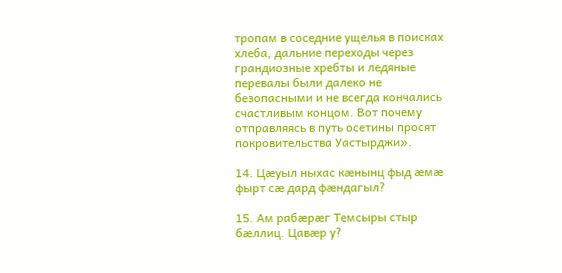тропам в соседние ущелья в поисках хлеба, дальние переходы через грандиозные хребты и ледяные перевалы были далеко не безопасными и не всегда кончались счастливым концом. Вот почему отправляясь в путь осетины просят покровительства Уастырджи».

14. Цӕуыл ныхас кӕнынц фыд ӕмӕ фырт сӕ дард фӕндагыл?

15. Ам рабӕрӕг Темсыры стыр бӕллиц. Цавӕр у?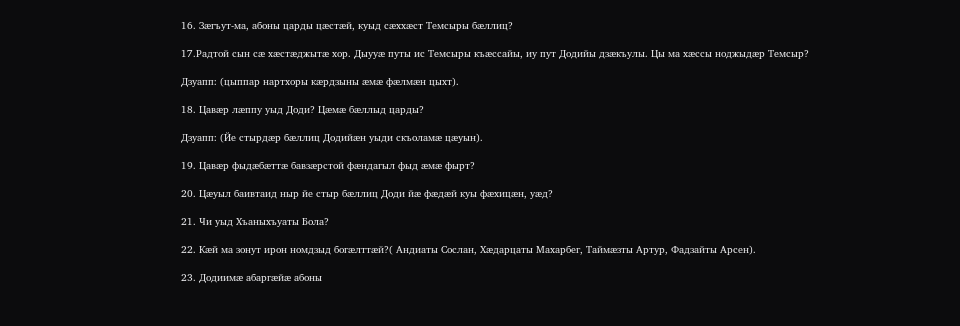16. Зӕгъут-ма, абоны царды цӕстӕй, куыд сӕххӕст Темсыры бӕллиц?

17.Радтой сын сӕ хӕстӕджытӕ хор. Дыууӕ путы ис Темсыры къӕссайы, иу пут Додийы дзӕкъулы. Цы ма хӕссы ноджыдӕр Темсыр?

Дзуапп: (цыппар нартхоры кӕрдзыны ӕмӕ фӕлмӕн цыхт).

18. Цавӕр лӕппу уыд Доди? Цӕмӕ бӕллыд царды?

Дзуапп: (Йе стырдӕр бӕллиц Додийӕн уыди скъоламӕ цӕуын).

19. Цавӕр фыдӕбӕттӕ бавзӕрстой фӕндагыл фыд ӕмӕ фырт?

20. Цӕуыл баивтаид ныр йе стыр бӕллиц Доди йӕ фӕдӕй куы фӕхицӕн, уӕд?

21. Чи уыд Хъаныхъуаты Бола?

22. Кӕй ма зонут ирон номдзыд богӕлттӕй?( Андиаты Сослан, Хӕдарцаты Махарбег, Таймӕзты Артур, Фадзайты Арсен).

23. Додиимӕ абаргӕйӕ абоны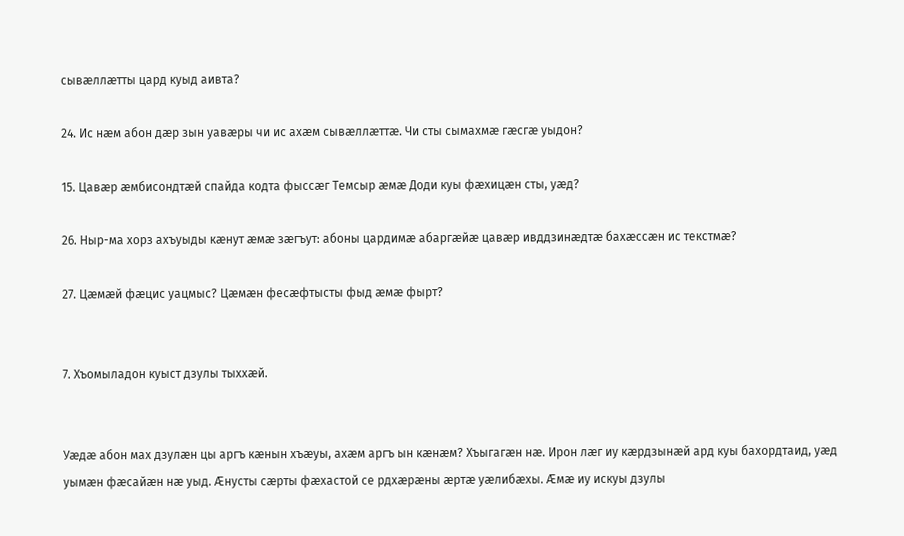сывӕллӕтты цард куыд аивта?

24. Ис нӕм абон дӕр зын уавӕры чи ис ахӕм сывӕллӕттӕ. Чи сты сымахмӕ гӕсгӕ уыдон?

15. Цавӕр ӕмбисондтӕй спайда кодта фыссӕг Темсыр ӕмӕ Доди куы фӕхицӕн сты, уӕд?

26. Ныр-ма хорз ахъуыды кӕнут ӕмӕ зӕгъут: абоны цардимӕ абаргӕйӕ цавӕр ивддзинӕдтӕ бахӕссӕн ис текстмӕ?

27. Цӕмӕй фӕцис уацмыс? Цӕмӕн фесӕфтысты фыд ӕмӕ фырт?


7. Хъомыладон куыст дзулы тыххӕй.


Уӕдӕ абон мах дзулӕн цы аргъ кӕнын хъӕуы, ахӕм аргъ ын кӕнӕм? Хъыгагӕн нӕ. Ирон лӕг иу кӕрдзынӕй ард куы бахордтаид, уӕд уымӕн фӕсайӕн нӕ уыд. Ӕнусты сӕрты фӕхастой се рдхӕрӕны ӕртӕ уӕлибӕхы. Ӕмӕ иу искуы дзулы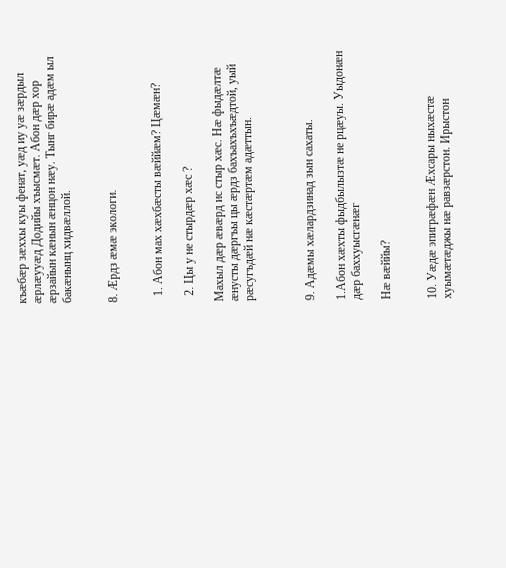къӕбӕр зӕххы куы фенат, уӕд иу уӕ зӕрдыл ӕрлӕууӕд Додийы хъысмӕт. Абон дӕр хор ӕрзайын кӕнын ӕнцон нӕу. Тынг бирӕ адӕм ыл бакӕнынц хидвӕллой.


8. Ӕрдз ӕмӕ экологи.


  1. Абон мах хӕхбӕсты вӕййӕм? Цӕмӕн?

  2. Цы у не стырдӕр хӕс ?

Махыл дӕр ӕвӕрд ис стыр хӕс. Нӕ фыдӕлтӕ ӕнусты дӕргъы цы ӕрдз бахъахъхъӕдтой, уый рӕсугъдӕй нӕ кӕстӕртӕм адӕттын.



9. Адӕмы хӕлардзинад зын сахаты.

1.Абон хӕхты фыдбылызтӕ не рцӕуы. Уыдонӕн дӕр баххуысгӕнӕг

Нӕ вӕййы?


10. Уӕдӕ эпигрӕфӕн Ӕхсары ныхӕстӕ хуымӕтӕджы нӕ равзӕрстон. Ирыстон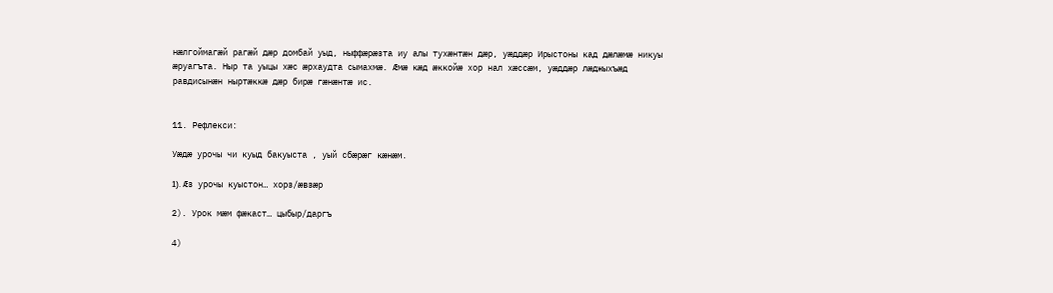нӕлгоймагӕй рагӕй дӕр домбай уыд, ныффӕрӕзта иу алы тухӕнтӕн дӕр, уӕддӕр Ирыстоны кад дӕлӕмӕ никуы ӕруагъта. Ныр та уыцы хӕс ӕрхаудта сымахмӕ. Ӕмӕ кӕд ӕккойӕ хор нал хӕссӕм, уӕддӕр лӕджыхъӕд равдисынӕн ныртӕккӕ дӕр бирӕ гӕнӕнтӕ ис.


11. Рефлекси:

Уæдæ урочы чи куыд бакуыста , уый сбæрæг кæнæм.

1). Æз урочы куыстон… хорз/æвзæр

2). Урок мæм фæкаст… цыбыр/даргъ

4)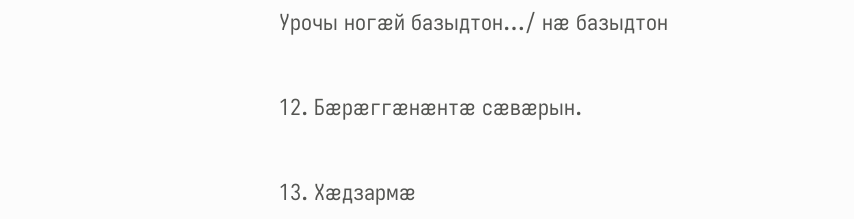Урочы ногæй базыдтон…/ нæ базыдтон


12. Бӕрӕггӕнӕнтӕ сӕвӕрын.


13. Хӕдзармӕ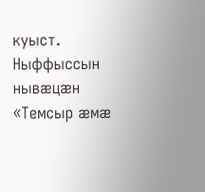куыст. Ныффыссын нывæцæн «Темсыр ӕмӕ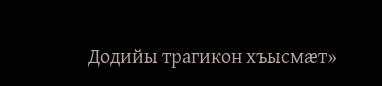Додийы трагикон хъысмæт»